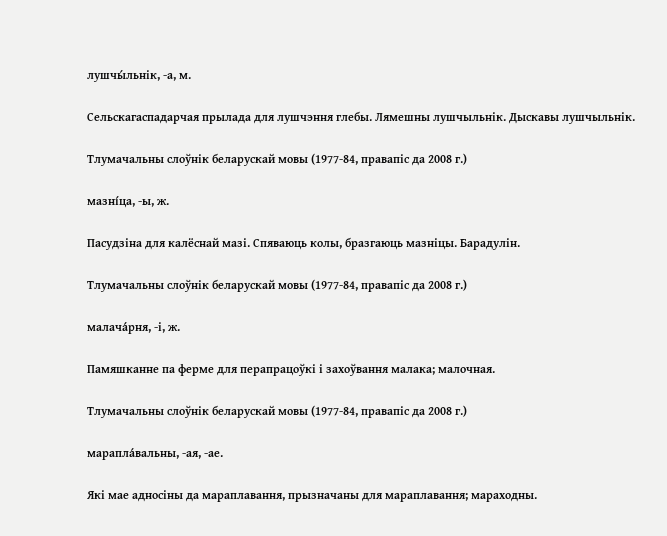лушчы́льнік, ‑а, м.

Сельскагаспадарчая прылада для лушчэння глебы. Лямешны лушчыльнік. Дыскавы лушчыльнік.

Тлумачальны слоўнік беларускай мовы (1977-84, правапіс да 2008 г.)

мазні́ца, ‑ы, ж.

Пасудзіна для калёснай мазі. Спяваюць колы, бразгаюць мазніцы. Барадулін.

Тлумачальны слоўнік беларускай мовы (1977-84, правапіс да 2008 г.)

малача́рня, ‑і, ж.

Памяшканне па ферме для перапрацоўкі і захоўвання малака; малочная.

Тлумачальны слоўнік беларускай мовы (1977-84, правапіс да 2008 г.)

марапла́вальны, ‑ая, ‑ае.

Які мае адносіны да мараплавання, прызначаны для мараплавання; мараходны.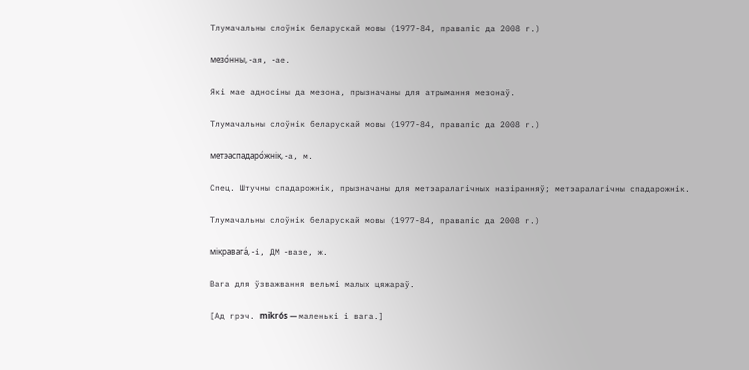Тлумачальны слоўнік беларускай мовы (1977-84, правапіс да 2008 г.)

мезо́нны, ‑ая, ‑ае.

Які мае адносіны да мезона, прызначаны для атрымання мезонаў.

Тлумачальны слоўнік беларускай мовы (1977-84, правапіс да 2008 г.)

метэаспадаро́жнік, ‑а, м.

Спец. Штучны спадарожнік, прызначаны для метэаралагічных назіранняў; метэаралагічны спадарожнік.

Тлумачальны слоўнік беларускай мовы (1977-84, правапіс да 2008 г.)

мікравага́, ‑і, ДМ ‑вазе, ж.

Вага для ўзважвання вельмі малых цяжараў.

[Ад грэч. mikrós — маленькі і вага.]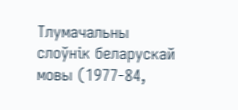Тлумачальны слоўнік беларускай мовы (1977-84,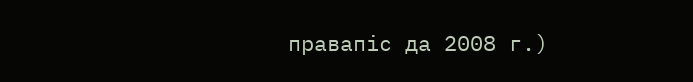правапіс да 2008 г.)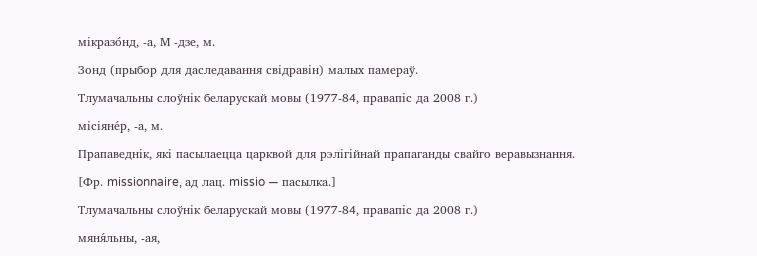мікразо́нд, ‑а, М ‑дзе, м.

Зонд (прыбор для даследавання свідравін) малых памераў.

Тлумачальны слоўнік беларускай мовы (1977-84, правапіс да 2008 г.)

місіяне́р, ‑а, м.

Прапаведнік, які пасылаецца царквой для рэлігійнай прапаганды свайго веравызнання.

[Фр. missionnaire, ад лац. missio — пасылка.]

Тлумачальны слоўнік беларускай мовы (1977-84, правапіс да 2008 г.)

мяня́льны, ‑ая,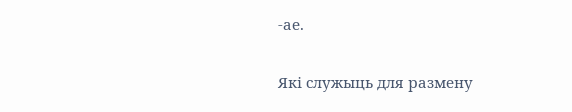‑ае.

Які служыць для размену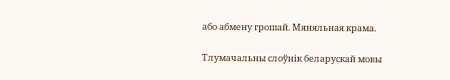або абмену грошай. Мяняльная крама.

Тлумачальны слоўнік беларускай мовы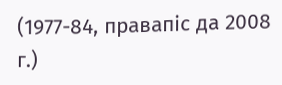(1977-84, правапіс да 2008 г.)